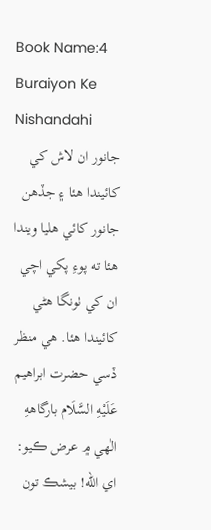Book Name:4 Buraiyon Ke Nishandahi
جانور ان لاش کي کائيندا هئا ۽ جڏهن جانور کائي هليا ويندا هئا ته پوءِ پکي اچي ان کي ٺونگا هڻي کائيندا هئا. هي منظر ڏسي حضرت ابراهيم عَلَیْهِ السَّلَام بارگاههِ الٰهي ۾ عرض ڪيو: اي الله! بيشڪ تون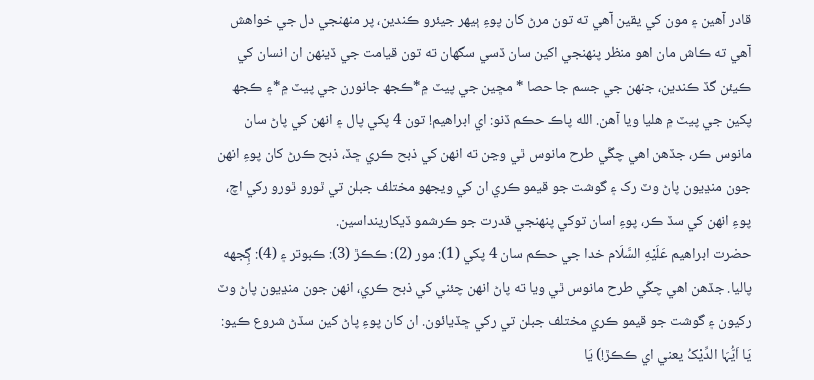قادر آهين ۽ مون کي يقين آهي ته تون مرڻ کان پوءِ ٻيهر جيئرو ڪندين، پر منهنجي دل جي خواهش آهي ته ڪاش مان اهو منظر پنهنجي اکين سان ڏسي سگهان ته تون قيامت جي ڏينهن ان انسان کي ڪيئن گڏ ڪندين، جنهن جي جسم جا حصا * مڇين جي پيٽ ۾*ڪجھ جانورن جي پيٽ ۾*۽ ڪجھ پکين جي پيٽ ۾ هليا ويا آهن. الله پاڪ حڪم ڏنو: اي ابراهيم! تون 4 پکي پال ۽ انهن کي پاڻ سان مانوس ڪر، جڏهن اهي چڱي طرح مانوس ٿي وڃن ته انهن کي ذبح ڪري ڇڏ، ذبح ڪرڻ کان پوءِ انهن جون منڍيون پاڻ وٽ رک ۽ گوشت جو قيمو ڪري ان کي ويجهو مختلف جبلن تي ٿورو ٿورو رکي اچ، پوءِ انهن کي سڏ ڪر، پوءِ اسان توکي پنهنجي قدرت جو ڪرشمو ڏيکارينداسين.
حضرت ابراهيم عَلَیْهِ السَّلَام خدا جي حڪم سان 4 پکي (1): مور (2): ڪڪڙ (3): ڪبوتر ۽ (4): ڳِجھه پاليا. جڏهن اهي چڱي طرح مانوس ٿي ويا ته پاڻ انهن چئني کي ذبح ڪري، انهن جون منڍيون پاڻ وٽ رکيون ۽ گوشت جو قيمو ڪري مختلف جبلن تي رکي ڇڏيائون. ان کان پوءِ پاڻ کين سڏڻ شروع ڪيو: يَا اَیُّہَا الدِّیْکُ يعني اي ڪڪڙ!) يَا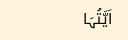اَیَّتُہَا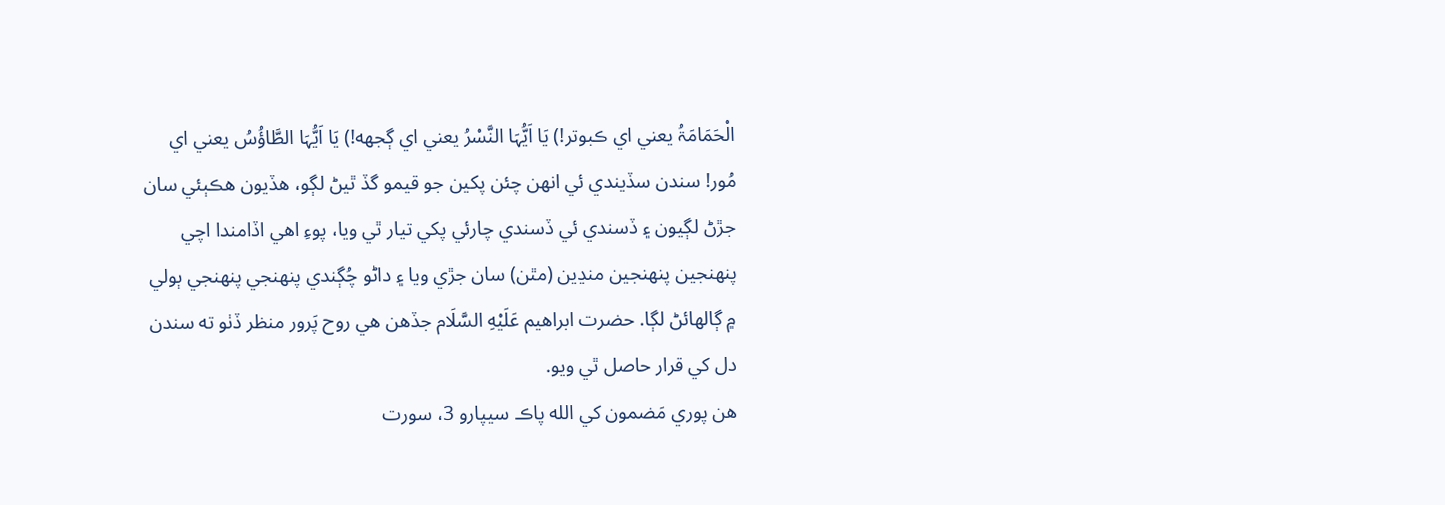الْحَمَامَۃُ يعني اي ڪبوتر!) يَا اَیُّہَا النَّسْرُ يعني اي ڳجھه!) يَا اَیُّہَا الطَّاؤُسُ يعني اي مُور! سندن سڏيندي ئي انهن چئن پکين جو قيمو گڏ ٿيڻ لڳو، هڏيون هڪٻئي سان جڙڻ لڳيون ۽ ڏسندي ئي ڏسندي چارئي پکي تيار ٿي ويا، پوءِ اهي اڏامندا اچي پنهنجين پنهنجين منڍين (مٿن) سان جڙي ويا ۽ داڻو چُڳندي پنهنجي پنهنجي ٻولي ۾ ڳالهائڻ لڳا. حضرت ابراهيم عَلَیْهِ السَّلَام جڏهن هي روح پَرور منظر ڏٺو ته سندن دل کي قرار حاصل ٿي ويو.
هن پوري مَضمون کي الله پاڪ سيپارو 3، سورت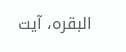البقره، آيت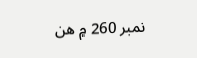نمبر 260 ۾ هن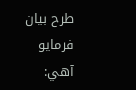طرح بيان فرمايو آهي: